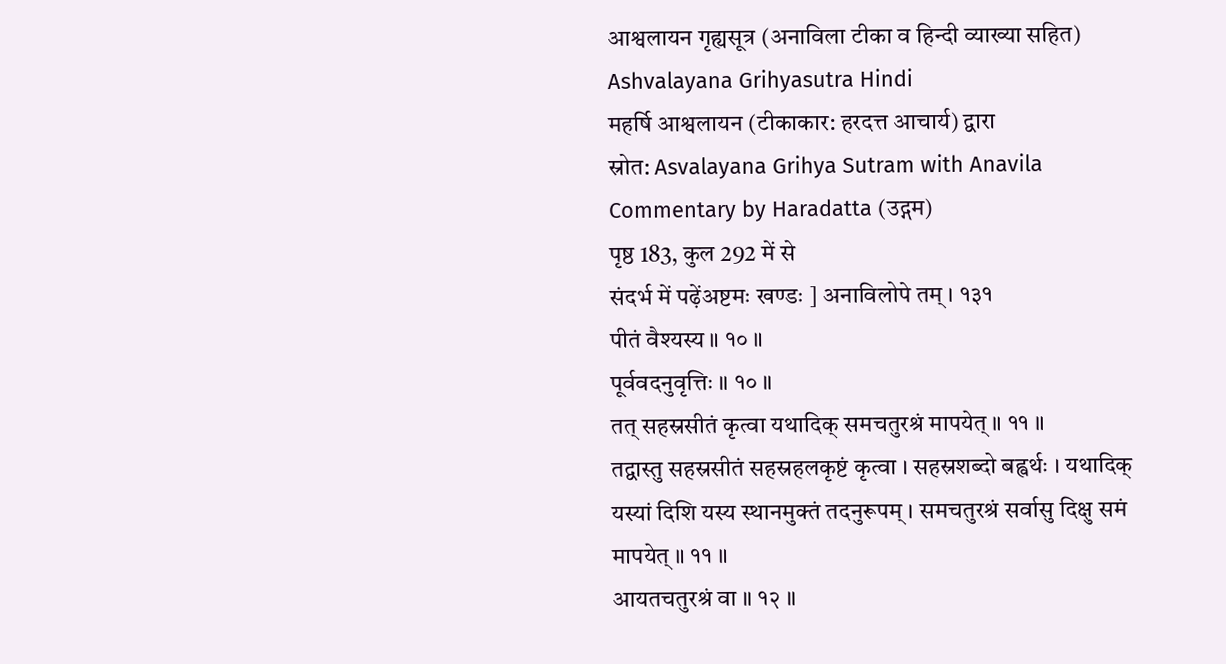आश्वलायन गृह्यसूत्र (अनाविला टीका व हिन्दी व्याख्या सहित)
Ashvalayana Grihyasutra Hindi
महर्षि आश्वलायन (टीकाकार: हरदत्त आचार्य) द्वारा
स्रोत: Asvalayana Grihya Sutram with Anavila Commentary by Haradatta (उद्गम)
पृष्ठ 183, कुल 292 में से
संदर्भ में पढ़ेंअष्टमः खण्डः ] अनाविलोपे तम् । १३१
पीतं वैश्यस्य ॥ १० ॥
पूर्ववदनुवृत्तिः ॥ १० ॥
तत् सहस्रसीतं कृत्वा यथादिक् समचतुरश्रं मापयेत् ॥ ११ ॥
तद्वास्तु सहस्रसीतं सहस्रहलकृष्टं कृत्वा । सहस्रशब्दो बह्वर्थः । यथादिक् यस्यां दिशि यस्य स्थानमुक्तं तदनुरूपम् । समचतुरश्रं सर्वासु दिक्षु समं मापयेत् ॥ ११ ॥
आयतचतुरश्रं वा ॥ १२ ॥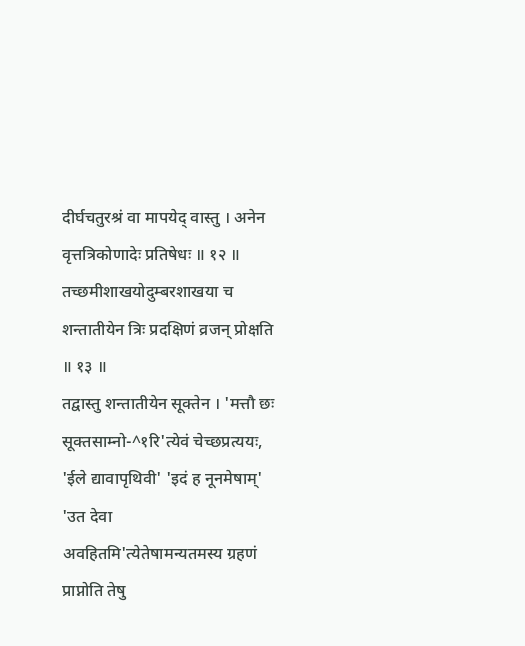दीर्घचतुरश्रं वा मापयेद् वास्तु । अनेन वृत्तत्रिकोणादेः प्रतिषेधः ॥ १२ ॥
तच्छमीशाखयोदुम्बरशाखया च शन्तातीयेन त्रिः प्रदक्षिणं व्रजन् प्रोक्षति ॥ १३ ॥
तद्वास्तु शन्तातीयेन सूक्तेन । 'मत्तौ छः सूक्तसाम्नो-^१रि'त्येवं चेच्छप्रत्ययः, 'ईले द्यावापृथिवी' 'इदं ह नूनमेषाम्' 'उत देवा अवहितमि'त्येतेषामन्यतमस्य ग्रहणं प्राप्नोति तेषु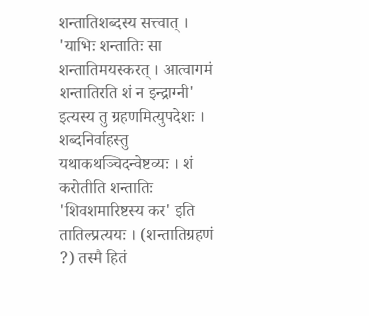शन्तातिशब्दस्य सत्त्वात् । 'याभिः शन्तातिः सा शन्तातिमयस्करत् । आत्वागमं शन्तातिरति शं न इन्द्राग्नी' इत्यस्य तु ग्रहणमित्युपदेशः । शब्दनिर्वाहस्तु यथाकथञ्चिदन्वेष्टव्यः । शं करोतीति शन्तातिः 'शिवशमारिष्टस्य कर' इति तातिल्प्रत्ययः । (शन्तातिग्रहणं ?) तस्मै हितं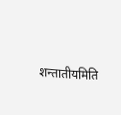शन्तातीयमिति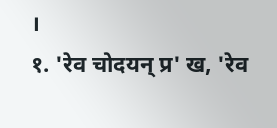।
१. 'रेव चोदयन् प्र' ख, 'रेव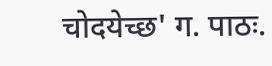चोदयेच्छ' ग. पाठः.